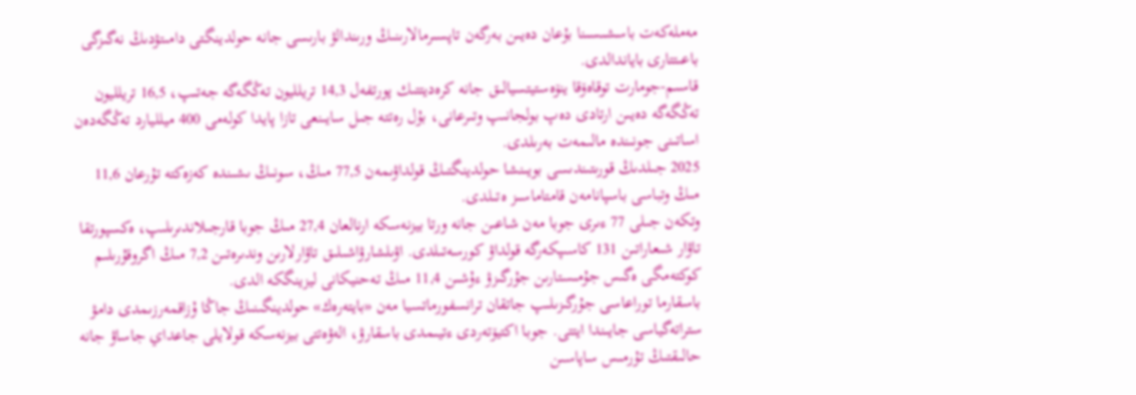مەملەكەت باسشىسىنا بۇعان دەيىن بەرگەن تاپسىرمالارىنىڭ ورىندالۋ بارىسى جانە حولدينگتى دامىتۋدىڭ نەگىزگى باعىتتارى باياندالدى.
قاسىم-جومارت توقاەۆقا ينۆەستيتسيالىق جانە كرەديتتىك پورتفەل 14,3 تريلليون تەڭگەگە جەتىپ، 16,5 تريلليون تەڭگەگە دەيىن ارتادى دەپ بولجانىپ وتىرعانى، بۇل رەتتە جىل سايىنعى تازا پايدا كولەمى 400 ميلليارد تەڭگەدەن اساتىنى جونىندە مالىمەت بەرىلدى.
2025 جىلدىڭ قورىتىندىسى بويىنشا حولدينگتىڭ قولداۋىمەن 77,5 مىڭ، سونىڭ ىشىندە كەزەكتە تۇرعان 11,6 مىڭ وتباسى باسپانامەن قامتاماسىز ەتىلدى.
وتكەن جىلى 77 ءىرى جوبا مەن شاعىن جانە ورتا بيزنەسكە ارنالعان 27,4 مىڭ جوبا قارجىلاندىرىلىپ، ەكسپورتقا تاۋار شىعاراتىن 131 كاسىپكەرگە قولداۋ كورسەتىلدى. اۋىلشارۋاشىلىق تاۋارلارىن وندىرەتىن 7,2 مىڭ اگروقۇرىلىم كوكتەمگى ەگىس جۇمىستارىن جۇرگىزۋ ءۇشىن 11,4 مىڭ تەحنيكانى ليزينگكە الدى.
باسقارما توراعاسى جۇرگىزىلىپ جاتقان ترانسفورماتسيا مەن «بايتەرەك» حولدينگىنىڭ جاڭا ۇزاقمەرزىمدى دامۋ ستراتەگياسى جايىندا ايتتى. جوبا اكتيۆتەردى ءتيىمدى باسقارۋ، الەۋەتتى بيزنەسكە قولايلى جاعداي جاساۋ جانە حالىقتىڭ تۇرمىس ساپاسىن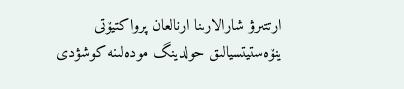ارتتىرۋ شارالارىنا ارنالعان پرواكتيۆتى ينۆەستيتسيالىق حولدينگ مودەلىنە كوشۋدى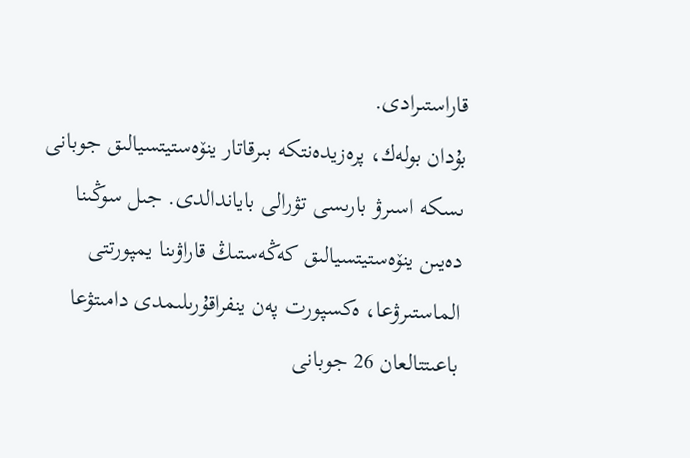قاراستىرادى.
بۇدان بولەك، پرەزيدەنتكە بىرقاتار ينۆەستيتسيالىق جوبانى ىسكە اسىرۋ بارىسى تۋرالى باياندالدى. جىل سوڭىنا دەيىن ينۆەستيتسيالىق كەڭەستىڭ قاراۋىنا يمپورتتى الماستىرۋعا، ەكسپورت پەن ينفراقۇرىلىمدى دامىتۋعا باعىتتالعان 26 جوبانى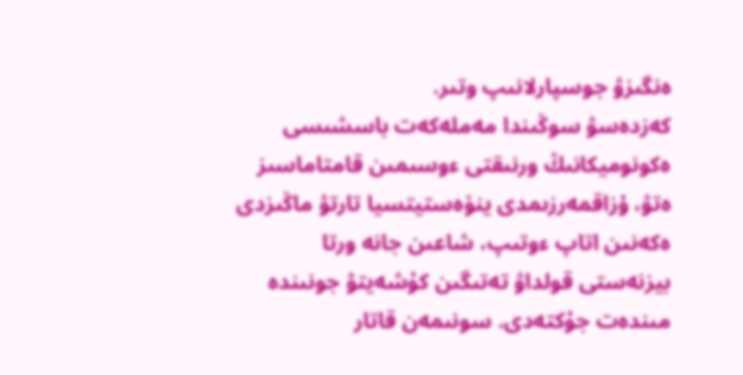ەنگىزۋ جوسپارلانىپ وتىر.
كەزدەسۋ سوڭىندا مەملەكەت باسشىسى ەكونوميكانىڭ ورنىقتى ءوسىمىن قامتاماسىز ەتۋ، ۇزاقمەرزىمدى ينۆەستيتسيا تارتۋ ماڭىزدى ەكەنىن اتاپ ءوتىپ، شاعىن جانە ورتا بيزنەستى قولداۋ تەتىگىن كۇشەيتۋ جونىندە مىندەت جۇكتەدى. سونىمەن قاتار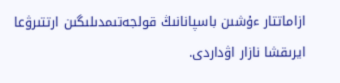ازاماتتار ءۇشىن باسپانانىڭ قولجەتىمدىلىگىن ارتتىرۋعا ايرىقشا نازار اۋداردى.